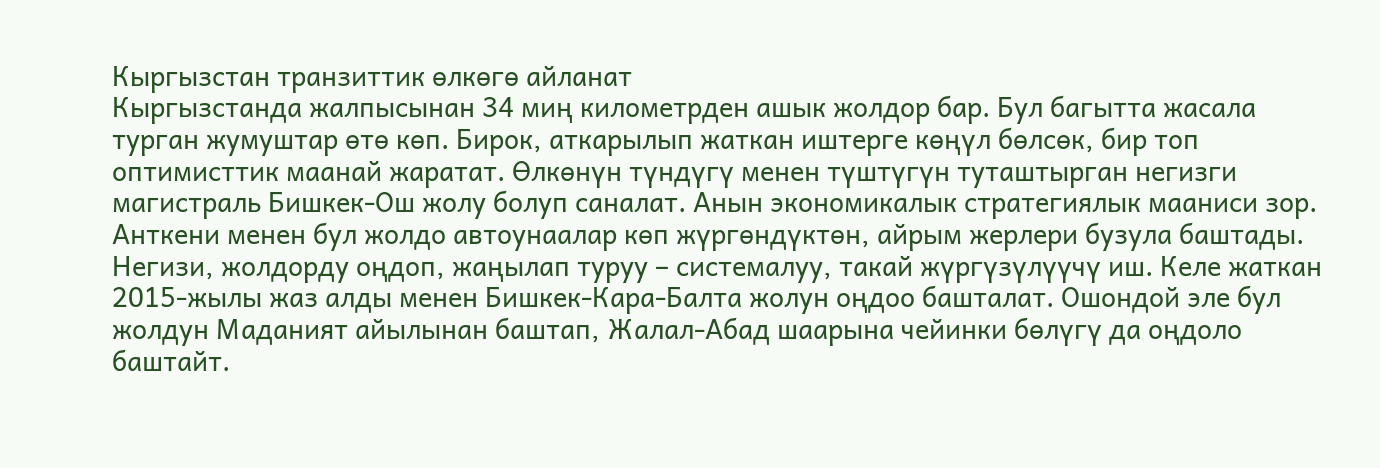Кыргызстан транзиттик өлкөгө айланат
Кыргызстанда жалпысынан 34 миң километрден ашык жолдор бар. Бул багытта жасала турган жумуштар өтө көп. Бирок, аткарылып жаткан иштерге көңүл бөлсөк, бир топ оптимисттик маанай жаратат. Өлкөнүн түндүгү менен түштүгүн туташтырган негизги магистраль Бишкек-Ош жолу болуп саналат. Анын экономикалык стратегиялык мааниси зор. Анткени менен бул жолдо автоунаалар көп жүргөндүктөн, айрым жерлери бузула баштады. Негизи, жолдорду оңдоп, жаңылап туруу – системалуу, такай жүргүзүлүүчү иш. Келе жаткан 2015-жылы жаз алды менен Бишкек-Кара-Балта жолун оңдоо башталат. Ошондой эле бул жолдун Маданият айылынан баштап, Жалал-Абад шаарына чейинки бөлүгү да оңдоло баштайт.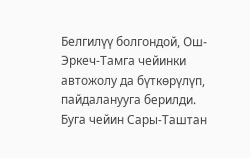Белгилүү болгондой, Ош-Эркеч-Тамга чейинки автожолу да бүткөрүлүп, пайдаланууга берилди. Буга чейин Сары-Таштан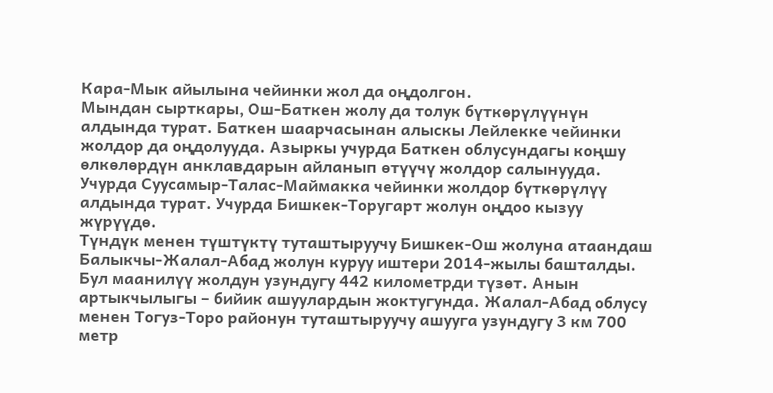Кара-Мык айылына чейинки жол да оңдолгон.
Мындан сырткары, Ош-Баткен жолу да толук бүткөрүлүүнүн алдында турат. Баткен шаарчасынан алыскы Лейлекке чейинки жолдор да оңдолууда. Азыркы учурда Баткен облусундагы коңшу өлкөлөрдүн анклавдарын айланып өтүүчү жолдор салынууда. Учурда Суусамыр-Талас-Маймакка чейинки жолдор бүткөрүлүү алдында турат. Учурда Бишкек-Торугарт жолун оңдоо кызуу жүрүүдө.
Түндүк менен түштүктү туташтыруучу Бишкек-Ош жолуна атаандаш Балыкчы-Жалал-Абад жолун куруу иштери 2014-жылы башталды. Бул маанилүү жолдун узундугу 442 километрди түзөт. Анын артыкчылыгы – бийик ашуулардын жоктугунда. Жалал-Абад облусу менен Тогуз-Торо районун туташтыруучу ашууга узундугу 3 км 700 метр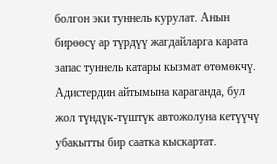болгон эки туннель курулат. Анын бирөөсү ар түрдүү жагдайларга карата запас туннель катары кызмат өтөмөкчү. Адистердин айтымына караганда, бул жол түндүк-түштүк автожолуна кетүүчү убакытты бир саатка кыскартат.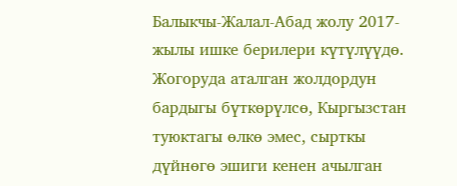Балыкчы-Жалал-Абад жолу 2017-жылы ишке берилери күтүлүүдө. Жогоруда аталган жолдордун бардыгы бүткөрүлсө, Кыргызстан туюктагы өлкө эмес, сырткы дүйнөгө эшиги кенен ачылган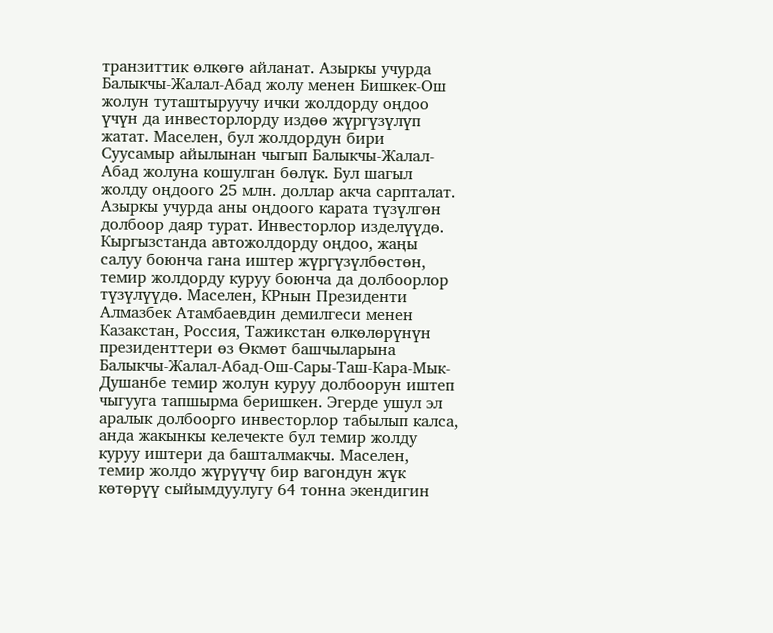транзиттик өлкөгө айланат. Азыркы учурда Балыкчы-Жалал-Абад жолу менен Бишкек-Ош жолун туташтыруучу ички жолдорду оңдоо үчүн да инвесторлорду издөө жүргүзүлүп жатат. Маселен, бул жолдордун бири Суусамыр айылынан чыгып Балыкчы-Жалал-Абад жолуна кошулган бөлүк. Бул шагыл жолду оңдоого 25 млн. доллар акча сарпталат. Азыркы учурда аны оңдоого карата түзүлгөн долбоор даяр турат. Инвесторлор изделүүдө.
Кыргызстанда автожолдорду оңдоо, жаңы салуу боюнча гана иштер жүргүзүлбөстөн, темир жолдорду куруу боюнча да долбоорлор түзүлүүдө. Маселен, КРнын Президенти Алмазбек Атамбаевдин демилгеси менен Казакстан, Россия, Тажикстан өлкөлөрүнүн президенттери өз Өкмөт башчыларына Балыкчы-Жалал-Абад-Ош-Сары-Таш-Кара-Мык-Душанбе темир жолун куруу долбоорун иштеп чыгууга тапшырма беришкен. Эгерде ушул эл аралык долбоорго инвесторлор табылып калса, анда жакынкы келечекте бул темир жолду куруу иштери да башталмакчы. Маселен, темир жолдо жүрүүчү бир вагондун жүк көтөрүү сыйымдуулугу 64 тонна экендигин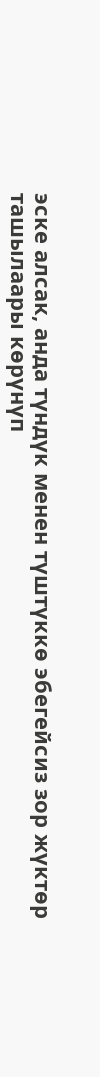эске алсак, анда түндүк менен түштүккө эбегейсиз зор жүктөр ташылаары көрүнүп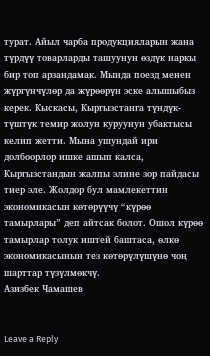турат. Айыл чарба продукцияларын жана түрдүү товарларды ташуунун өздүк наркы бир топ арзандамак. Мында поезд менен жүргүнчүлөр да жүрөөрүн эске алышыбыз керек. Кыскасы, Кыргызстанга түндүк-түштүк темир жолун куруунун убактысы келип жетти. Мына ушундай ири долбоорлор ишке ашып калса, Кыргызстандын жалпы элине зор пайдасы тиер эле. Жолдор бул мамлекеттин экономикасын көтөрүүчү “күрөө тамырлары” деп айтсак болот. Ошол күрөө тамырлар толук иштей баштаса, өлкө экономикасынын тез көтөрүлүшүнө чоң шарттар түзүлмөкчү.
Азизбек Чамашев


Leave a Reply